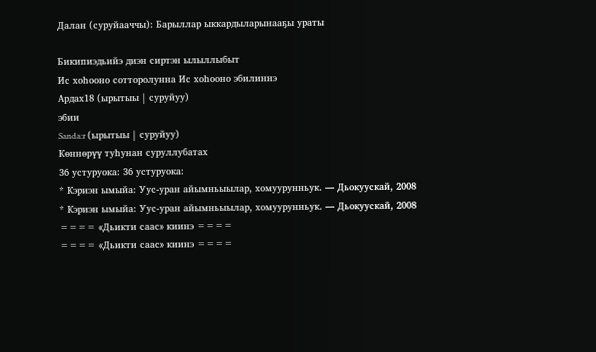Далан (суруйааччы): Барыллар ыккардыларынааҕы ураты

Бикипиэдьийэ диэн сиртэн ылыллыбыт
Ис хоһооно сотторолунна Ис хоһооно эбилиннэ
Ардах18 (ырытыы | суруйуу)
эбии
Sanda:r (ырытыы | суруйуу)
Көннөрүү туһунан суруллубатах
36 устуруока: 36 устуруока:
* Кэриэн ымыйа: Уус-уран айымньыылар, хомуурунньук. — Дьокуускай, 2008
* Кэриэн ымыйа: Уус-уран айымньыылар, хомуурунньук. — Дьокуускай, 2008
==== «Дьикти саас» киинэ ====
==== «Дьикти саас» киинэ ====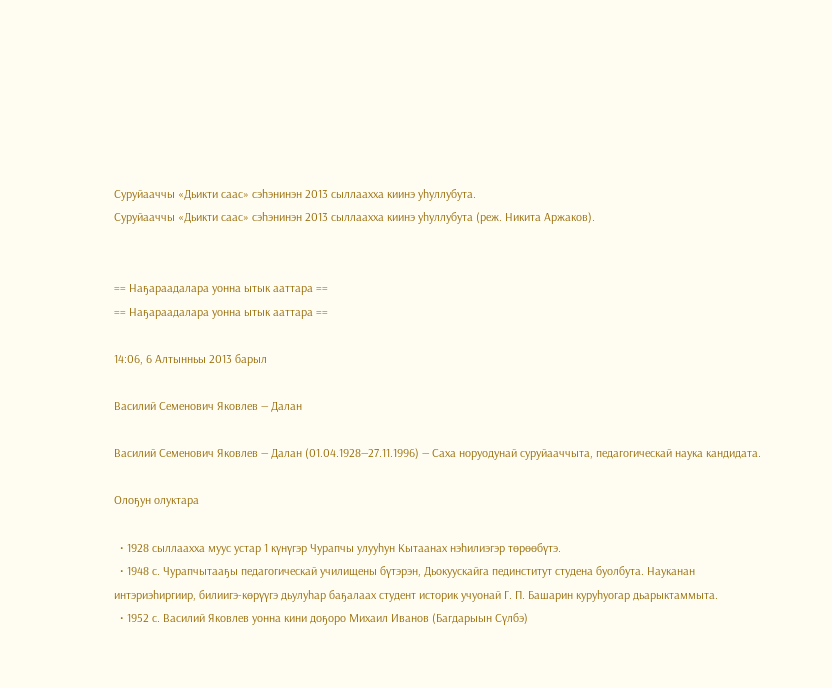Суруйааччы «Дьикти саас» сэһэнинэн 2013 сыллаахха киинэ уһуллубута.
Суруйааччы «Дьикти саас» сэһэнинэн 2013 сыллаахха киинэ уһуллубута (реж. Никита Аржаков).


== Наҕараадалара уонна ытык ааттара ==
== Наҕараадалара уонна ытык ааттара ==

14:06, 6 Алтынньы 2013 барыл

Василий Семенович Яковлев — Далан

Василий Семенович Яковлев — Далан (01.04.1928—27.11.1996) — Саха норуодунай суруйааччыта, педагогическай наука кандидата.

Олоҕун олуктара

  • 1928 сыллаахха муус устар 1 күнүгэр Чурапчы улууһун Кытаанах нэһилиэгэр төрөөбүтэ.
  • 1948 с. Чурапчытааҕы педагогическай училищены бүтэрэн, Дьокуускайга пединститут студена буолбута. Науканан интэриэһиргиир, билиигэ-көрүүгэ дьулуһар баҕалаах студент историк учуонай Г. П. Башарин куруһуогар дьарыктаммыта.
  • 1952 с. Василий Яковлев уонна кини доҕоро Михаил Иванов (Багдарыын Сүлбэ)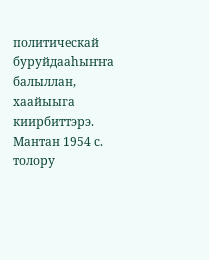политическай буруйдааһыҥҥа балыллан, хаайыыга киирбиттэрэ. Мантан 1954 с. толору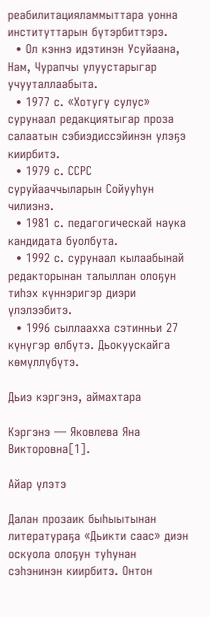реабилитацияламмыттара уонна институттарын бүтэрбиттэрэ.
  • Ол кэннэ идэтинэн Усуйаана, Нам, Чурапчы улуустарыгар учууталлаабыта.
  • 1977 с. «Хотугу сулус» сурунаал редакциятыгар проза салаатын сэбиэдиссэйинэн улэҕэ киирбитэ.
  • 1979 с. ССРС суруйааччыларын Сойууһун чилиэнэ.
  • 1981 с. педагогическай наука кандидата буолбута.
  • 1992 с. сурунаал кылаабынай редакторынан талыллан олоҕун тиһэх күннэригэр диэри үлэлээбитэ.
  • 1996 сыллаахха сэтинньи 27 күнүгэр өлбүтэ. Дьокуускайга көмүллүбүтэ.

Дьиэ кэргэнэ, аймахтара

Кэргэнэ — Яковлева Яна Викторовна[1].

Айар үлэтэ

Далан прозаик быһыытынан литератураҕа «Дьикти саас» диэн оскуола олоҕун туһунан сэһэнинэн киирбитэ. Онтон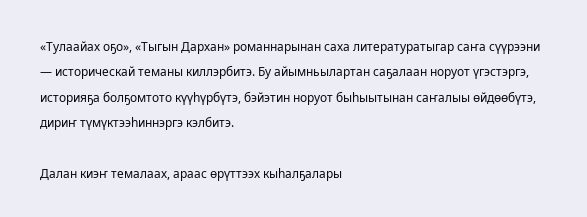«Тулаайах оҕо», «Тыгын Дархан» романнарынан саха литературатыгар саҥа сүүрээни — историческай теманы киллэрбитэ. Бу айымньылартан саҕалаан норуот үгэстэргэ, историяҕа болҕомтото күүһүрбүтэ, бэйэтин норуот быһыытынан саҥалыы өйдөөбүтэ, дириҥ түмүктээһиннэргэ кэлбитэ.

Далан киэҥ темалаах, араас өрүттээх кыһалҕалары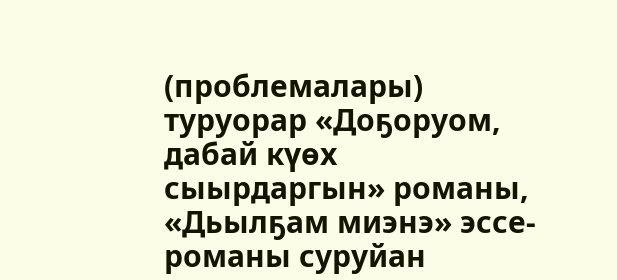(проблемалары) туруорар «Доҕоруом, дабай күөх сыырдаргын» романы, «Дьылҕам миэнэ» эссе-романы суруйан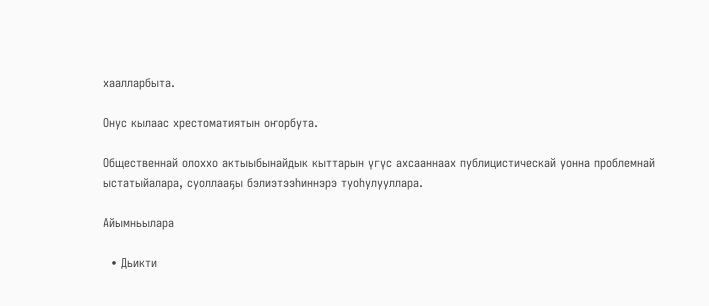хаалларбыта.

Онус кылаас хрестоматиятын оҥорбута.

Общественнай олоххо актыыбынайдык кыттарын үгүс ахсааннаах публицистическай уонна проблемнай ыстатыйалара, суоллааҕы бэлиэтээһиннэрэ туоһулууллара.

Айымньылара

  • Дьикти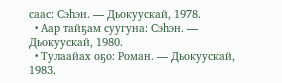саас: Сэһэн. — Дьокуускай, 1978.
  • Аар тайҕам суугуна: Сэһэн. — Дьокуускай, 1980.
  • Тулаайах оҕо: Роман. — Дьокуускай, 1983.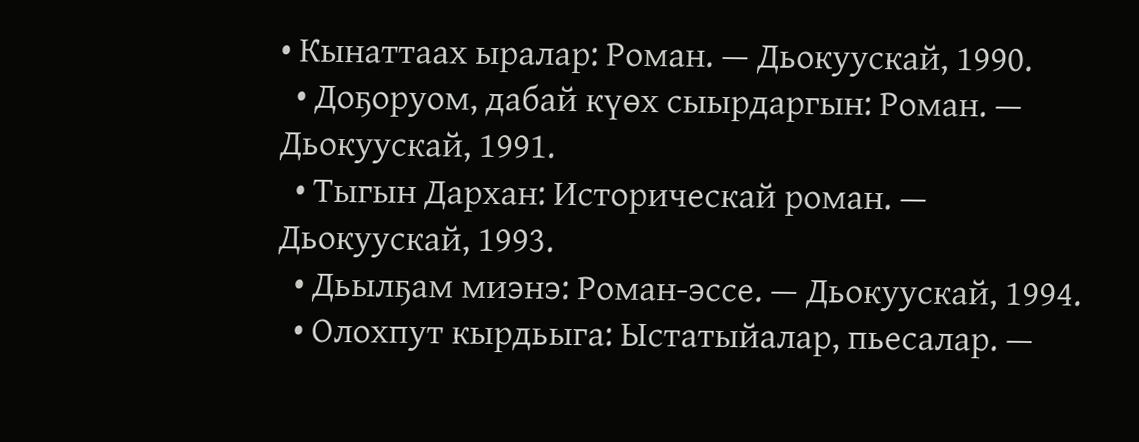• Кынаттаах ыралар: Роман. — Дьокуускай, 1990.
  • Доҕоруом, дабай күөх сыырдаргын: Роман. — Дьокуускай, 1991.
  • Тыгын Дархан: Историческай роман. — Дьокуускай, 1993.
  • Дьылҕам миэнэ: Роман-эссе. — Дьокуускай, 1994.
  • Олохпут кырдьыга: Ыстатыйалар, пьесалар. —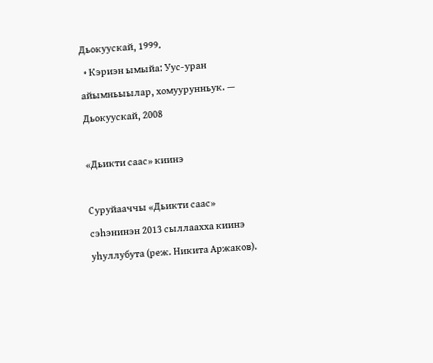Дьокуускай, 1999.
  • Кэриэн ымыйа: Уус-уран айымньыылар, хомуурунньук. — Дьокуускай, 2008

«Дьикти саас» киинэ

Суруйааччы «Дьикти саас» сэһэнинэн 2013 сыллаахха киинэ уһуллубута (реж. Никита Аржаков).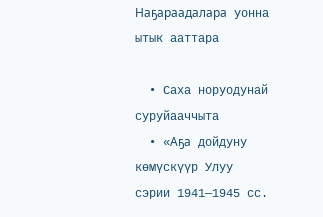Наҕараадалара уонна ытык ааттара

  • Саха норуодунай суруйааччыта
  • «Аҕа дойдуну көмүскүүр Улуу сэрии 1941—1945 сс.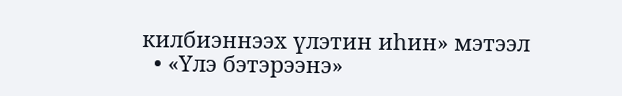килбиэннээх үлэтин иһин» мэтээл
  • «Үлэ бэтэрээнэ»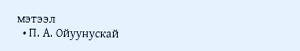мэтээл
  • П. А. Ойуунускай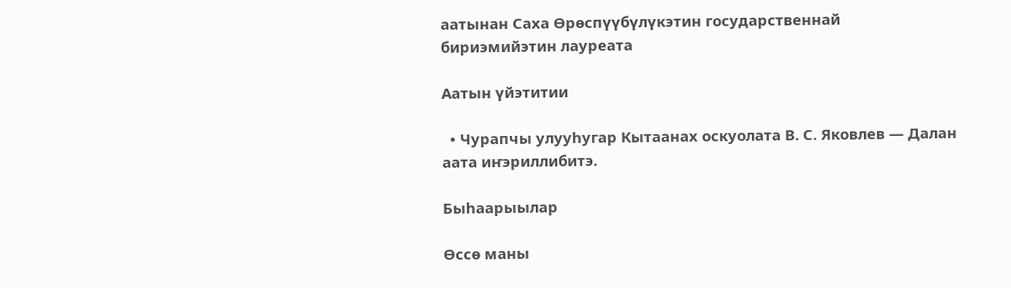аатынан Саха Өрөспүүбүлүкэтин государственнай бириэмийэтин лауреата

Аатын үйэтитии

  • Чурапчы улууһугар Кытаанах оскуолата В. С. Яковлев — Далан аата иҥэриллибитэ.

Быһаарыылар

Өссө маны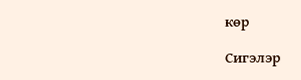көр

Сигэлэр